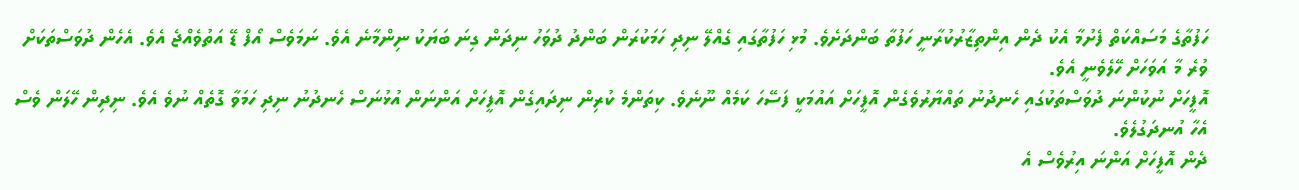ހަފުތާގެ މަސައްކަތް ފެށުމާ އެކު ދެން އިންތިޒާރުކުރާނީ ހަފުތާ ބަންދަށެވެ. މުޅި ހަފުތާގައި ގެއްލޭ ނިދި ހަމަކުރަން ބަންދު ދުވަހު ނިދަން ގިނަ ބަޔަކު ނިންމާނެ އެވެ. ނަމަވެސް އޯފް ޑޭ އަތުވެއްޖެ އެވެ. އެހެން ދުވަސްތަކަށް ވުރެ މާ އަވަހަށް ހޭލެވެނީ އެވެ.
އޮފީހަށް ނުކުންނަ ދުވަސްތަކުގައި ހެނދުނު ތައްޔާރުވެގެން އޮފީހަށް އައުމަކީ ފަސޭހަ ކަމެއް ނޫނެވެ. ކިތަންމެ ކުރިން ނިދައިގެން އޮފީހަށް އަންނަން އުޅުނަސް ހެނދުނު ނިދި ހަމަވާ ގޮތެއް ނުވެ އެވެ. ނިދިން ހޭލަން ވެސް އެހާ އުނދަގުލެވެ.
ދެން އޮފީހަށް އަންނަ އިރުވެސް އެ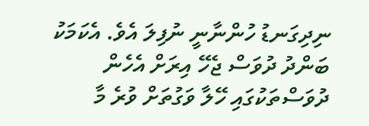ނިދިގަނޑު ހުންނާނީ ނުފިލަ އެވެ. އެކަމަކު ބަންދު ދުވަސް ޖެހޭ އިރަށް އެހެން ދުވަސްތަކުގައި ހޭލާ ވަގުތަށް ވުރެ މާ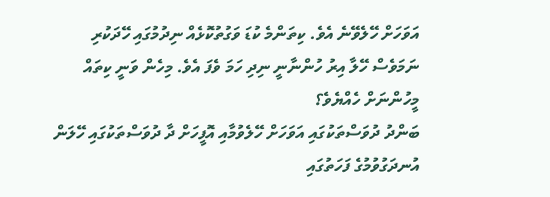އަވަހަށް ހޭލެވޭނެ އެވެ. ކިތަންމެ ކުޑަ ވަގުތުކޮޅެއް ނިދުމުގައި ހޭދަކުރި ނަމަވެސް ހޭލާ އިރު ހުންނާނީ ނިދި ހަމަ ވެފަ އެވެ. މިހެން ވަނީ ކިތައް މީހުންނަށް ހެއްޔެވެ؟
ބަންދު ދުވަސްތަކުގައި އަވަހަށް ހޭލެވުމާއި އޮފީހަށް ދާ ދުވަސްތަކުގައި ހޭލަން އުނދަގުވުމުގެ ފަހަތުގައި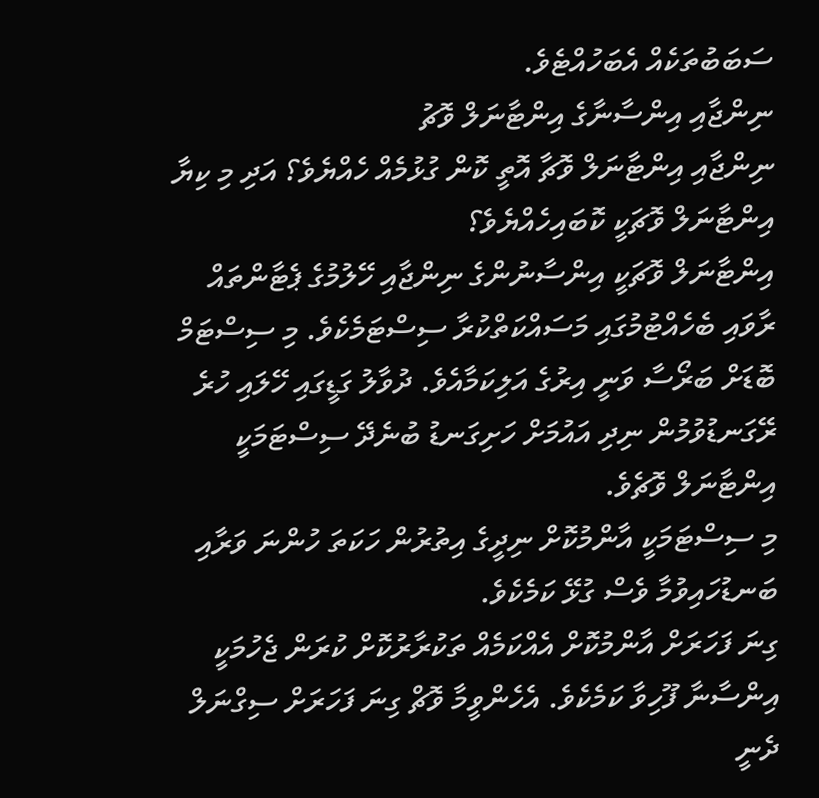ސަބަބުތަކެއް އެބަހުއްޓެވެ.
ނިންޖާއި އިންސާނާގެ އިންޓާނަލް ވޮޗު
ނިންޖާއި އިންޓާނަލް ވޮޗާ އޮތީ ކޮން ގުޅުމެއް ހެއްޔެވެ؟ އަދި މި ކިޔާ އިންޓާނަލް ވޮޗަކީ ކޮބައިހެއްޔެވެ؟
އިންޓާނަލް ވޮޗަކީ އިންސާނުންގެ ނިންޖާއި ހޭލުމުގެ ޕެޓާންތައް ރާވައި ބެހެއްޓުމުގައި މަސައްކަތްކުރާ ސިސްޓަމެކެވެ. މި ސިސްޓަމް ބޮޑަށް ބަރޯސާ ވަނީ އިރުގެ އަލިކަމާއެވެ. ދުވާލު ގަޑީގައި ހޭލައި ހުރެ ރޭގަނޑުވުމުން ނިދި އައުމަށް ހަށިގަނޑު ބުނެދޭ ސިސްޓަމަކީ އިންޓާނަލް ވޮޗެވެ.
މި ސިސްޓަމަކީ އާންމުކޮށް ނިދީގެ އިތުރުން ހަކަތަ ހުންނަ ވަރާއި ބަނޑުހައިވުމާ ވެސް ގުޅޭ ކަމެކެވެ.
ގިނަ ފަހަރަށް އާންމުކޮށް އެއްކަމެއް ތަކުރާރުކޮށް ކުރަން ޖެހުމަކީ އިންސާނާ ފޫހިވާ ކަމެކެވެ. އެހެންވީމާ ވޮޗް ގިނަ ފަހަރަށް ސިގްނަލް ދެނީ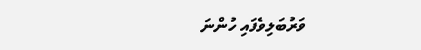ވަރުބަލިވެފައި ހުންނަ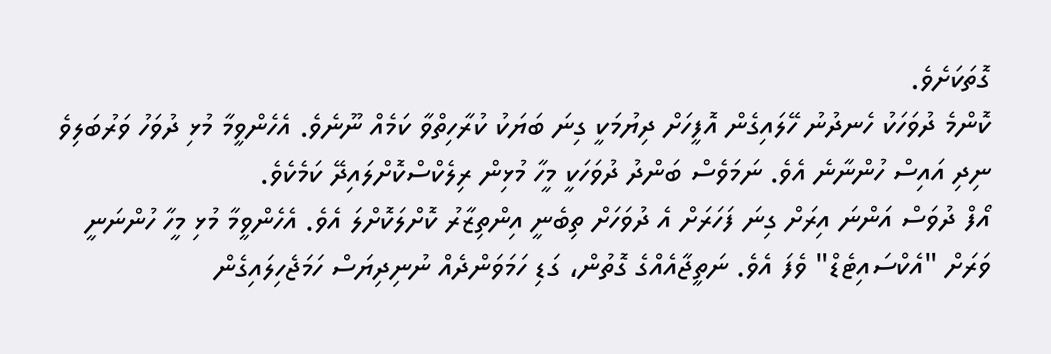ގޮތަކަށެވެ.
ކޮންމެ ދުވަހަކު ހެނދުނު ހޭލައިގެން އޮފީހަށް ދިޔުމަކީ ގިނަ ބަޔަކު ކުރާހިތްވާ ކަމެއް ނޫނެވެ. އެހެންވީމާ މުޅި ދުވަހު ވަރުބަލިވެ ނިދި އައިސް ހުންނާނެ އެވެ. ނަމަވެސް ބަންދު ދުވަހަކީ މީހާ މުޅިން ރިލެކްސްކޮށްލައިދޭ ކަމެކެވެ.
އޯފް ދުވަސް އަންނަ އިރަށް ގިނަ ފަހަރަށް އެ ދުވަހަށް ތިބެނީ އިންތިޒާރު ކޮށްލަކޮށްލަ އެވެ. އެހެންވީމާ މުޅި މީހާ ހުންނަނީ ވަރަށް "އެކްސައިޓެޑް" ވެފަ އެވެ. ނަތީޖާއެއްގެ ގޮތުން، ގަޑި ހަމަވަންދެއް ނުނިދިޔަސް ހަމަޖެހިލައިގެން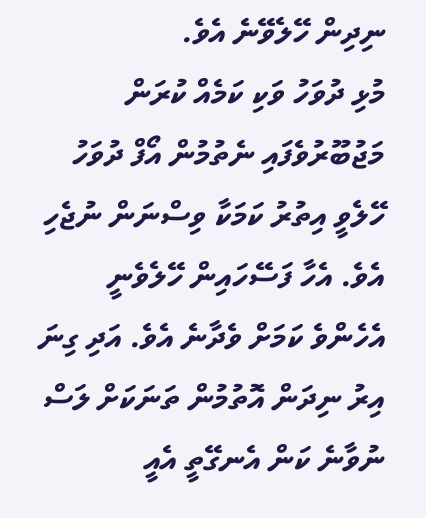ނިދިން ހޭލެވޭނެ އެވެ.
މުޅި ދުވަހު ވަކި ކަމެއް ކުރަން މަޖުބޫރުވެފައި ނެތުމުން އޯފް ދުވަހު ހޭލެވީ އިތުރު ކަމަކާ ވިސްނަން ނުޖެހި އެވެ. އެހާ ފަސޭހައިން ހޭލެވެނީ އެހެންވެ ކަމަށް ވެދާނެ އެވެ. އަދި ގިނަ އިރު ނިދަން އޮތުމުން ތަނަކަށް ލަސް ނުވާނެ ކަން އެނގޭތީ އެއީ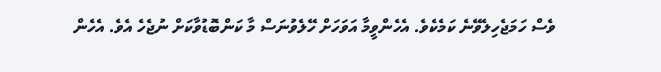ވެސް ހަމަޖެހިލެވޭނެ ކަމެކެވެ. އެހެންވީމާ އަވަހަށް ހޭލެވުނަސް މާ ކަންބޮޑުވާކަށް ނުޖެހެ އެވެ. އެހެން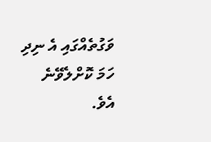ވަގުތެއްގައި އެ ނިދި ހަމަ ކޮށްލެވޭނެ އެވެ.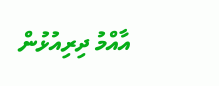އާއްމު ދިރިއުޅުން